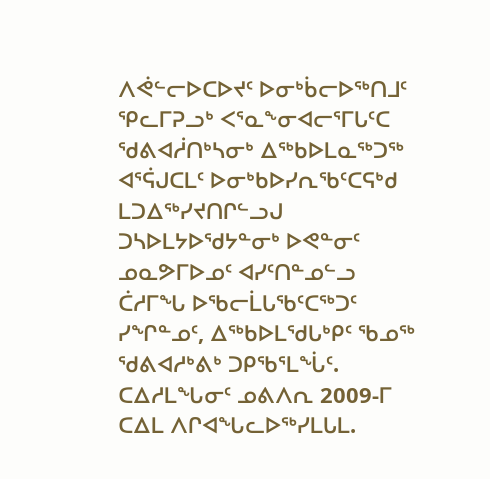ᐱᕚᓪᓕᐅᑕᐅᔪᑦ ᐅᓂᒃᑳᓕᐅᖅᑎᒧᑦ
ᕿᓚᒥᕈᓗᒃ ᐸᕐᓇᖕᓂᐊᓕᕐᒥᒐᑦᑕ ᖁᕕᐊᓲᑎᒃᓴᓂᒃ ᐃᖅᑲᐅᒪᓇᖅᑐᖅ ᐊᕐᕌᒍᑕᒪᑦ ᐅᓂᒃᑲᐅᓯᕆᖃᑦᑕᕋᒃᑯ ᒪᑐᐃᖅᓯᔪᑎᒋᓪᓗᒍ ᑐᓴᐅᒪᔭᐅᖁᔭᓐᓂᒃ ᐅᕙᓐᓂᑦ ᓄᓇᕗᒥᐅᓄᑦ ᐊᓯᑦᑎᓐᓄᓪᓗ ᑖᓱᒥᖓ ᐅᖃᓕᒫᒐᖃᑦᑕᖅᑐᑦ ᓯᖏᓐᓄᑦ, ᐃᖅᑲᐅᒪᖁᒐᒃᑭᑦ ᖃᓄᖅ ᖁᕕᐊᓱᒃᕕᒃ ᑐᑭᖃᕐᒪᖔᑦ. ᑕᐃᓱᒪᖓᓂᑦ ᓄᕕᐱᕆ 2009-ᒥ ᑕᐃᒪ ᐱᒋᐊᖓᓚᐅᖅᓯᒪᒐᒪ.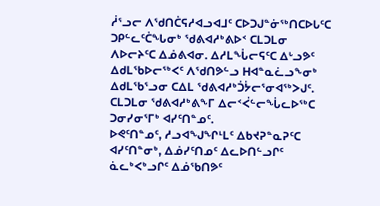ᓲᕐᓗᓕ ᐱᖁᑎᑖᕋᓱᐊᓗᐊᒧᑦ ᑕᐅᑐᒍᓐᓃᖅᑎᑕᐅᒐᑦᑕ ᑐᑭᓪᓚᑦᑖᖓᓂᒃ ᖁᕕᐊᓱᒃᕕᐅᑉ ᑕᒪᑐᒪᓂ ᐱᐅᓕᔨᑦᑕ ᐃᓅᕕᐊᓂ. ᐃᓱᒪᖔᓕᕋᑦᑕ ᐃᒡᓗᕗᑦ ᐃᑯᒪᖃᐅᓕᖅᐸᑦ ᐱᖁᑎᕗᓪᓗ ᕼᐊᓐᓇᓛᓗᖕᓂᒃ ᐃᑯᒪᖃᕐᓗᓂ ᑕᐃᒪ ᖁᕕᐊᓱᒃᑑᔮᓕᕐᓂᐊᖅᐳᒍᑦ.
ᑕᒪᑐᒪᓂ ᖁᕕᐊᓱᒃᕕᖕᒥ ᐃᓕᑉᐹᓪᓕᖔᓚᐅᖅᑕ ᑐᓂᓯᓂᕐᒥᒃ ᐊᓯᑦᑎᓐᓄᑦ.
ᐅᕙᑦᑎᓐᓄᑦ, ᓱᓗᐊᖑᖏᒻᒪᑦ ᐃᑲᔪᕈᓐᓇᕈᑦᑕ ᐊᓯᑦᑎᓐᓂᒃ, ᐃᓅᓯᑦᑎᓄᑦ ᐃᓚᐅᑎᓪᓗᒋᑦ ᓈᓚᒃᐸᒃᓗᒋᑦ ᐃᓅᖃᑎᕗᑦ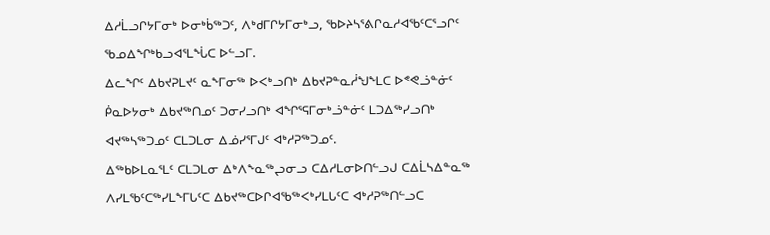ᐃᓱᒫᓗᒋᔭᒥᓂᒃ ᐅᓂᒃᑳᖅᑐᑦ, ᐱᒃᑯᒥᒋᔭᒥᓂᒃᓗ, ᖃᐅᔨᓴᕐᕕᒋᓇᓱᐊᖃᑦᑕᕐᓗᒋᑦ ᖃᓄᐃᖏᒃᑲᓗᐊᕐᒪᖔᑕ ᐅᓪᓗᒥ.
ᐃᓚᖏᑦ ᐃᑲᔪᕈᒪᔪᑦ ᓇᖕᒥᓂᖅ ᐅᐸᒃᓗᑎᒃ ᐃᑲᔪᕈᓐᓇᓲᖑᖕᒪᑕ ᐅᕝᕙᓘᓐᓃᑦ ᑮᓇᐅᔭᓂᒃ ᐃᑲᔪᖅᑎᓄᑦ ᑐᓂᓯᓗᑎᒃ ᐊᖏᕐᕋᒥᓂᒃᓘᓐᓃᑦ ᒪᑐᐃᖅᓯᓗᑎᒃ ᐊᔪᖅᓴᖅᑐᓄᑦ ᑕᒪᑐᒪᓂ ᐃᓅᓯᕐᒥᒍᑦ ᐊᒃᓱᕈᖅᑐᓄᑦ.
ᐃᖅᑲᐅᒪᓇᕐᒪᑦ ᑕᒪᑐᒪᓂ ᐃᒃᐱᖕᓇᖅᖢᓂᓗ ᑕᐃᓱᒪᓂᐅᑎᓪᓗᒍ ᑕᐃᒫᓴᐃᓐᓇᖅ ᐱᓯᒪᖃᑦᑕᖅᓯᒪᖕᒥᒐᑦᑕ ᐃᑲᔪᖅᑕᐅᒋᐊᖃᖅᐸᒃᓯᒪᒐᑦᑕ ᐊᒃᓱᕈᖅᑎᓪᓗᑕ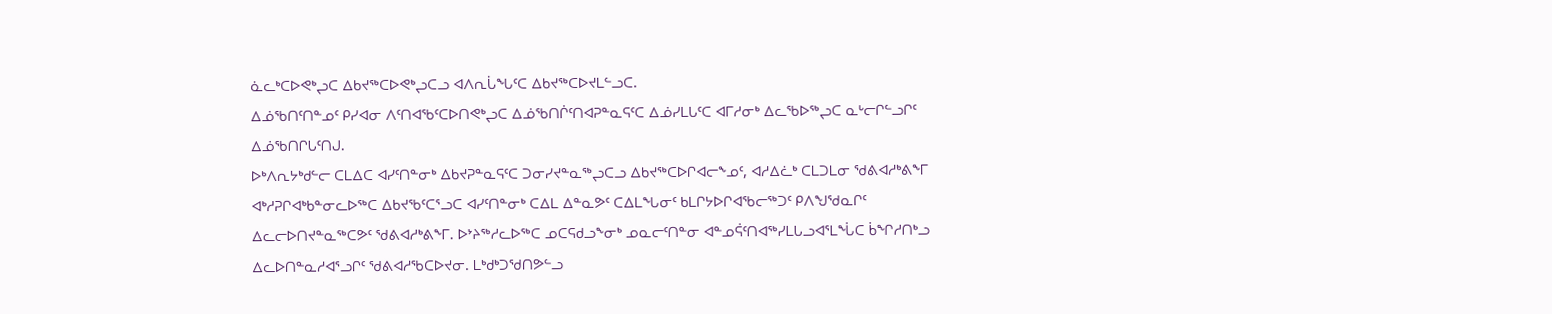ᓈᓚᒃᑕᐅᕙᒃᖢᑕ ᐃᑲᔪᖅᑕᐅᕙᒃᖢᑕᓗ ᐊᐱᕆᒑᖓᑦᑕ ᐃᑲᔪᖅᑕᐅᔪᒪᓪᓗᑕ.
ᐃᓅᖃᑎᑦᑎᓐᓄᑦ ᑭᓯᐊᓂ ᐱᑦᑎᐊᖃᑦᑕᐅᑎᕙᒃᖢᑕ ᐃᓅᖃᑎᒌᑦᑎᐊᕈᓐᓇᕋᑦᑕ ᐃᓅᓯᒪᒐᑦᑕ ᐊᒥᓱᓂᒃ ᐃᓚᖃᐅᖅᖢᑕ ᓇᒡᓕᒋᓪᓗᒋᑦ ᐃᓅᖃᑎᒋᒐᑦᑎᒍ.
ᐅᒃᐱᕆᔭᒃᑯᓪᓕ ᑕᒪᐃᑕ ᐊᓯᑦᑎᓐᓂᒃ ᐃᑲᔪᕈᓐᓇᕋᑦᑕ ᑐᓂᓯᔪᓐᓇᖅᖢᑕᓗ ᐃᑲᔪᖅᑕᐅᒋᐊᓕᖕᓄᑦ, ᐊᓱᐃᓛᒃ ᑕᒪᑐᒪᓂ ᖁᕕᐊᓱᒃᕕᖕᒥ ᐊᒃᓱᕈᒋᐊᒃᑲᓐᓂᓚᐅᖅᑕ ᐃᑲᔪᖃᑦᑕᕐᓗᑕ ᐊᓯᑦᑎᓐᓂᒃ ᑕᐃᒪ ᐃᓐᓇᕗᑦ ᑕᐃᒪᖓᓂᑦ ᑲᒪᒋᔭᐅᒋᐊᖃᓕᖅᑐᑦ ᑭᐱᖑᖁᓇᒋᑦ ᐃᓚᓕᐅᑎᔪᓐᓇᖅᑕᕗᑦ ᖁᕕᐊᓱᒃᕕᖕᒥ. ᐅᔾᔨᖅᓱᓚᐅᖅᑕ ᓄᑕᕋᑯᓗᖕᓂᒃ ᓄᓇᓕᑦᑎᓐᓂ ᐊᓐᓄᕌᑦᑎᐊᖅᓯᒪᒐᓗᐊᕐᒪᖔᑕ ᑳᖏᓱᑎᒃᓗ ᐃᓚᐅᑎᓐᓇᓱᐊᕐᓗᒋᑦ ᖁᕕᐊᓱᖃᑕᐅᔪᓂ. ᒪᒃᑯᒃᑐᖁᑎᕗᓪᓗ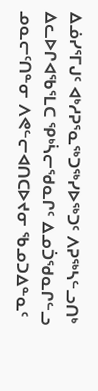ᐃᓅᓯᕐᒥᒍᑦ ᐊᒃᓱᕈᕐᓇᖅᑐᖅᓯᐅᖅᑐᑦ ᐱᕈᖅᓴᓪᓗᑎᒃ ᐃᓚᐅᒋᐊᖃᕐᒪᑕ ᕿᒃᓵᓕᖁᓇᒋᑦ ᐃᓄᑑᖁᓇᒋᓪᓗ ᓄᓇᓕᑦᑎᓐᓂ ᐱᕙᓪᓕᐊᑎᑕᐅᔪᓂ ᖃᓄᑐᐃᓐᓇᑦ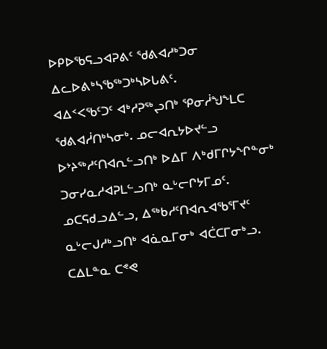ᐅᑭᐅᖃᕋᓗᐊᕈᕕᑦ ᖁᕕᐊᓱᒃᑐᓂ ᐃᓚᐅᕕᒃᓴᖃᖅᑐᒃᓴᐅᒐᕕᑦ.
ᐊᐃᑉᐸᖃᑦᑐᑦ ᐊᒃᓱᕈᖅᖢᑎᒃ ᕿᓂᓲᖑᖕᒪᑕ ᖁᕕᐊᓲᑎᒃᓴᓂᒃ. ᓄᓕᐊᕆᔭᐅᔪᓪᓗ ᐅᔾᔨᖅᓱᑦᑎᐊᕆᓪᓗᑎᒃ ᐅᐃᒥ ᐱᒃᑯᒥᒋᔭᖏᓐᓂᒃ ᑐᓂᓯᓇᓱᐊᕈᒪᓪᓗᑎᒃ ᓇᒡᓕᒋᔭᒥᓄᑦ. ᓄᑕᕋᑯᓗᐃᓪᓗ, ᐃᖅᑲᓱᑦᑎᐊᕆᐊᖃᕐᒥᔪᑦ ᓇᒡᓕᒍᓱᒃᓗᑎᒃ ᐊᓈᓇᒥᓂᒃ ᐊᑖᑕᒥᓂᒃᓗ. ᑕᐃᒪᓐᓇ ᑕᕝᕙ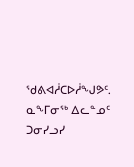ᖁᕕᐊᓲᑕᐅᓲᖑᕗᑦ. ᓇᖕᒥᓂᖅ ᐃᓚᓐᓄᑦ ᑐᓂᓯᓗᓯ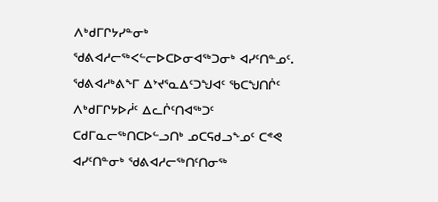ᐱᒃᑯᒥᒋᔭᓯᓐᓂᒃ ᖁᕕᐊᓱᓕᖅᐸᓪᓕᐅᑕᐅᓂᐊᖅᑐᓂᒃ ᐊᓯᑦᑎᓐᓄᑦ.
ᖁᕕᐊᓱᒃᕕᖕᒥ ᐃᔾᔪᕐᓇᐃᑦᑐᖑᐊᑦ ᖃᑕᖑᑎᒌᑦ ᐱᒃᑯᒥᒋᔭᐅᓲᑦ ᐃᓚᒌᑦᑎᐊᖅᑐᑦ ᑕᑯᒥᓇᓕᖅᑎᑕᐅᓪᓗᑎᒃ ᓄᑕᕋᑯᓗᖕᓄᑦ ᑕᕝᕙ ᐊᓯᑦᑎᓐᓂᒃ ᖁᕕᐊᓱᓕᖅᑎᑦᑎᓂᖅ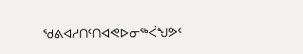ᖁᕕᐊᓱᑎᑦᑎᐊᕙᐅᓂᖅᐹᖑᕗᑦ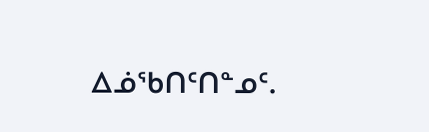ᐃᓅᖃᑎᑦᑎᓐᓄᑦ.